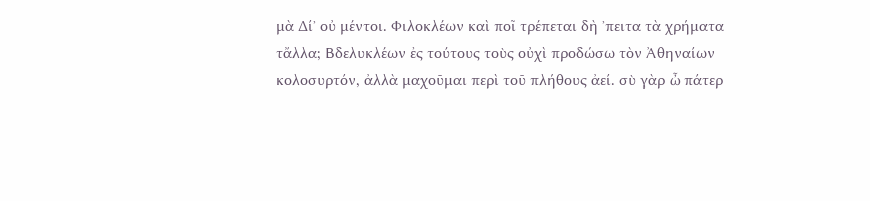μὰ Δίʼ οὐ μέντοι. Φιλοκλέων καὶ ποῖ τρέπεται δὴ ʼπειτα τὰ χρήματα τἄλλα; Βδελυκλέων ἐς τούτους τοὺς οὐχὶ προδώσω τὸν Ἀθηναίων κολοσυρτόν, ἀλλὰ μαχοῦμαι περὶ τοῦ πλήθους ἀεί. σὺ γὰρ ὦ πάτερ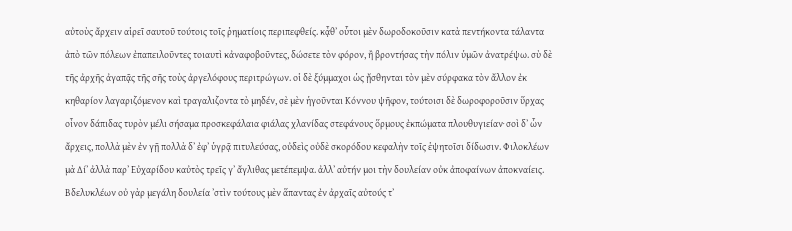αὐτοὺς ἄρχειν αἱρεῖ σαυτοῦ τούτοις τοῖς ῥηματίοις περιπεφθείς. κᾆθʼ οὗτοι μὲν δωροδοκοῦσιν κατὰ πεντήκοντα τάλαντα ἀπὸ τῶν πόλεων ἐπαπειλοῦντες τοιαυτὶ κἀναφοβοῦντες, δώσετε τὸν φόρον, ἢ βροντήσας τὴν πόλιν ὑμῶν ἀνατρέψω. σὺ δὲ τῆς ἀρχῆς ἀγαπᾷς τῆς σῆς τοὺς ἀργελόφους περιτρώγων. οἱ δὲ ξύμμαχοι ὡς ᾔσθηνται τὸν μὲν σύρφακα τὸν ἄλλον ἐκ κηθαρίον λαγαριζόμενον καὶ τραγαλιζοντα τὸ μηδέν, σὲ μὲν ἡγοῦνται Κόννου ψῆφον, τούτοισι δὲ δωροφοροῦσιν ὕρχας οἶνον δάπιδας τυρὸν μέλι σήσαμα προσκεφάλαια φιάλας χλανίδας στεφάνους ὅρμους ἐκπώματα πλουθυγιείαν· σοὶ δʼ ὧν ἄρχεις, πολλὰ μὲν ἐν γῇ πολλὰ δʼ ἐφʼ ὑγρᾷ πιτυλεύσας, οὐδεὶς οὐδὲ σκορόδου κεφαλὴν τοῖς ἑψητοῖσι δίδωσιν. Φιλοκλέων μὰ Δίʼ ἀλλὰ παρʼ Εὐχαρίδου καὐτὸς τρεῖς γʼ ἄγλιθας μετέπεμψα. ἀλλʼ αὐτήν μοι τὴν δουλείαν οὐκ ἀποφαίνων ἀποκναίεις. Βδελυκλέων οὐ γὰρ μεγάλη δουλεία ʼστὶν τούτους μὲν ἅπαντας ἐν ἀρχαῖς αὐτούς τʼ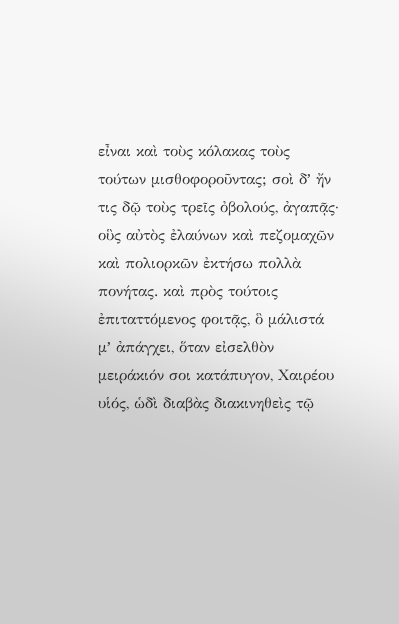εἶναι καὶ τοὺς κόλακας τοὺς τούτων μισθοφοροῦντας; σοὶ δʼ ἤν τις δῷ τοὺς τρεῖς ὀβολούς, ἀγαπᾷς· οὓς αὐτὸς ἐλαύνων καὶ πεζομαχῶν καὶ πολιορκῶν ἐκτήσω πολλὰ πονήτας. καὶ πρὸς τούτοις ἐπιταττόμενος φοιτᾷς, ὃ μάλιστά μʼ ἀπάγχει, ὅταν εἰσελθὸν μειράκιόν σοι κατάπυγον, Χαιρέου υἱός, ὡδὶ διαβὰς διακινηθεὶς τῷ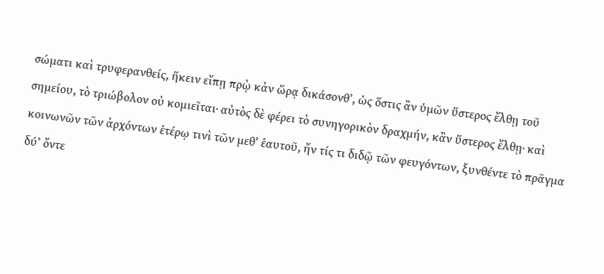σώματι καὶ τρυφερανθείς, ἥκειν εἴπῃ πρῲ κἀν ὥρᾳ δικάσονθʼ, ὡς ὅστις ἂν ὑμῶν ὕστερος ἔλθῃ τοῦ σημείου, τὸ τριώβολον οὐ κομιεῖται· αὐτὸς δὲ φέρει τὸ συνηγορικὸν δραχμήν, κἂν ὕστερος ἔλθῃ· καὶ κοινωνῶν τῶν ἀρχόντων ἑτέρῳ τινὶ τῶν μεθʼ ἑαυτοῦ, ἤν τίς τι διδῷ τῶν φευγόντων, ξυνθέντε τὸ πρᾶγμα δύʼ ὄντε